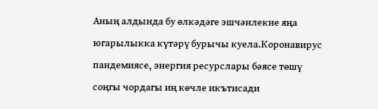Аның алдында бу өлкәдәге эшчәнлекне яңа югарылыкка күтәрү бурычы куела.Коронавирус пандемиясе, энергия ресурслары бәясе төшү соңгы чордагы иң көчле икътисади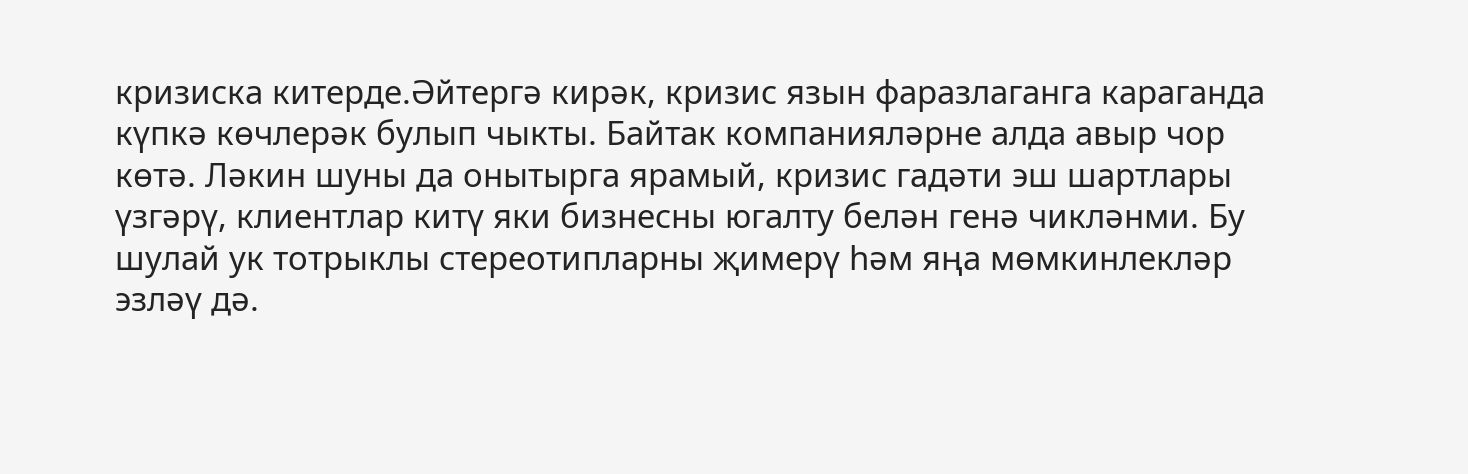кризиска китерде.Әйтергә кирәк, кризис язын фаразлаганга караганда күпкә көчлерәк булып чыкты. Байтак компанияләрне алда авыр чор көтә. Ләкин шуны да онытырга ярамый, кризис гадәти эш шартлары үзгәрү, клиентлар китү яки бизнесны югалту белән генә чикләнми. Бу шулай ук тотрыклы стереотипларны җимерү һәм яңа мөмкинлекләр эзләү дә.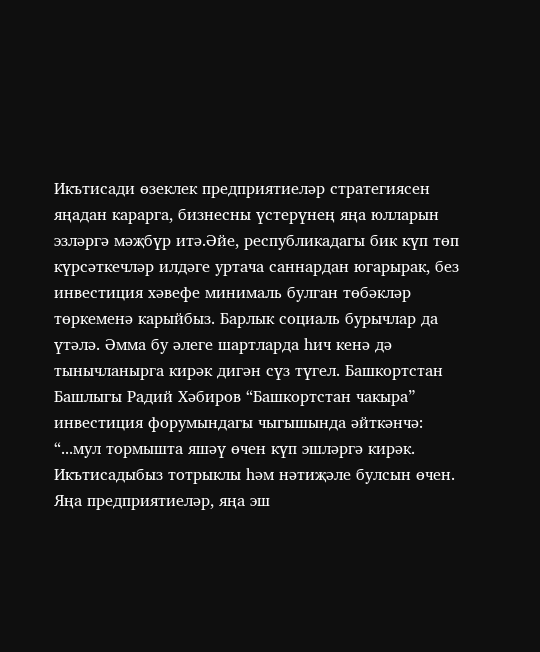Икътисади өзеклек предприятиеләр стратегиясен яңадан карарга, бизнесны үстерүнең яңа юлларын эзләргә мәҗбүр итә.Әйе, республикадагы бик күп төп күрсәткечләр илдәге уртача саннардан югарырак, без инвестиция хәвефе минималь булган төбәкләр төркеменә карыйбыз. Барлык социаль бурычлар да үтәлә. Әмма бу әлеге шартларда һич кенә дә тынычланырга кирәк дигән сүз түгел. Башкортстан Башлыгы Радий Хәбиров “Башкортстан чакыра” инвестиция форумындагы чыгышында әйткәнчә: “...мул тормышта яшәү өчен күп эшләргә кирәк. Икътисадыбыз тотрыклы һәм нәтиҗәле булсын өчен. Яңа предприятиеләр, яңа эш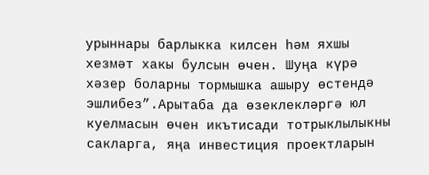урыннары барлыкка килсен һәм яхшы хезмәт хакы булсын өчен. Шуңа күрә хәзер боларны тормышка ашыру өстендә эшлибез”.Арытаба да өзеклекләргә юл куелмасын өчен икътисади тотрыклылыкны сакларга, яңа инвестиция проектларын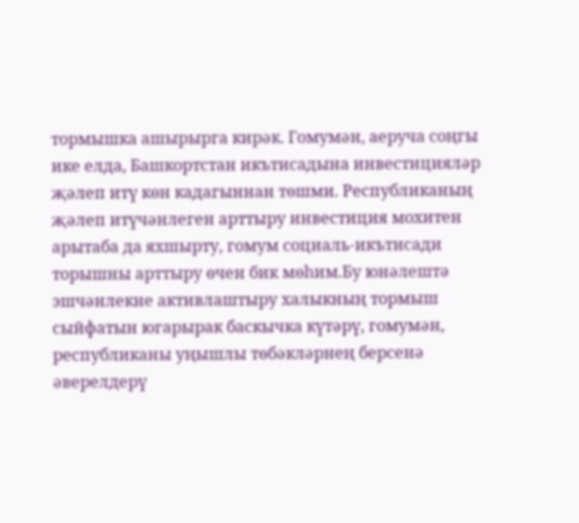тормышка ашырырга кирәк. Гомумән, аеруча соңгы ике елда, Башкортстан икътисадына инвестицияләр җәлеп итү көн кадагыннан төшми. Республиканың җәлеп итүчәнлеген арттыру инвестиция мохитен арытаба да яхшырту, гомум социаль-икътисади торышны арттыру өчен бик мөһим.Бу юнәлештә эшчәнлекне активлаштыру халыкның тормыш сыйфатын югарырак баскычка күтәрү, гомумән, республиканы уңышлы төбәкләрнең берсенә әверелдерү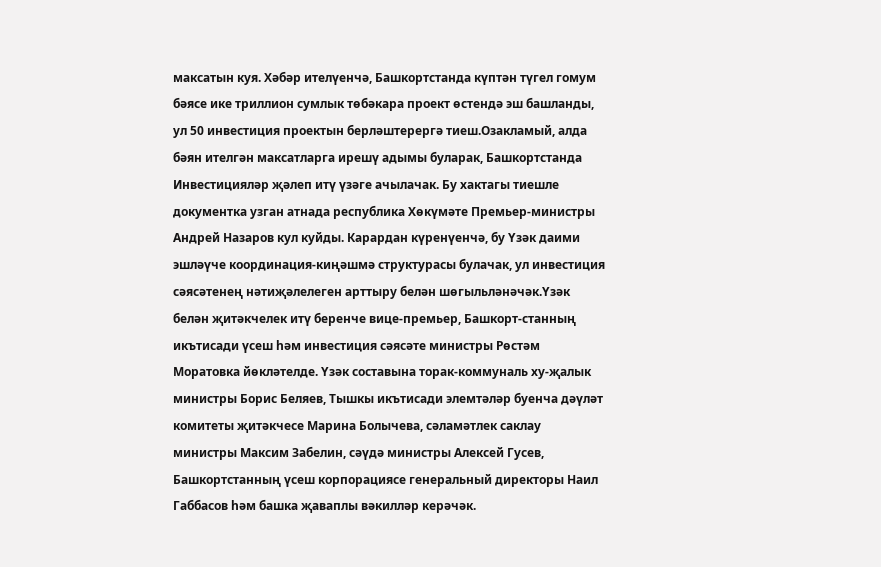максатын куя. Хәбәр ителүенчә, Башкортстанда күптән түгел гомум бәясе ике триллион сумлык төбәкара проект өстендә эш башланды, ул 50 инвестиция проектын берләштерергә тиеш.Озакламый, алда бәян ителгән максатларга ирешү адымы буларак, Башкортстанда Инвестицияләр җәлеп итү үзәге ачылачак. Бу хактагы тиешле документка узган атнада республика Хөкүмәте Премьер-министры Андрей Назаров кул куйды. Карардан күренүенчә, бу Үзәк даими эшләүче координация-киңәшмә структурасы булачак, ул инвестиция сәясәтенең нәтиҗәлелеген арттыру белән шөгыльләнәчәк.Үзәк белән җитәкчелек итү беренче вице-премьер, Башкорт-станның икътисади үсеш һәм инвестиция сәясәте министры Рөстәм Моратовка йөкләтелде. Үзәк составына торак-коммуналь ху-җалык министры Борис Беляев, Тышкы икътисади элемтәләр буенча дәүләт комитеты җитәкчесе Марина Болычева, сәламәтлек саклау министры Максим Забелин, сәүдә министры Алексей Гусев, Башкортстанның үсеш корпорациясе генеральный директоры Наил Габбасов һәм башка җаваплы вәкилләр керәчәк.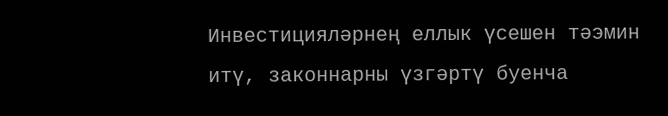Инвестицияләрнең еллык үсешен тәэмин итү, законнарны үзгәртү буенча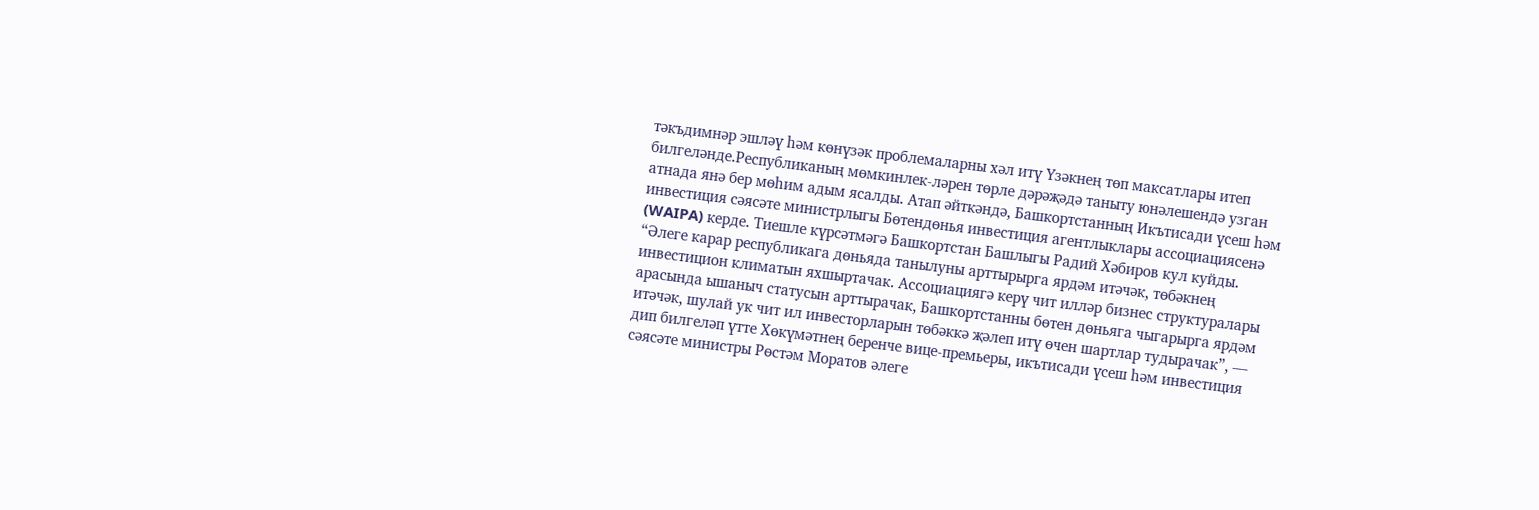тәкъдимнәр эшләү һәм көнүзәк проблемаларны хәл итү Үзәкнең төп максатлары итеп билгеләнде.Республиканың мөмкинлек-ләрен төрле дәрәҗәдә таныту юнәлешендә узган атнада янә бер мөһим адым ясалды. Атап әйткәндә, Башкортстанның Икътисади үсеш һәм инвестиция сәясәте министрлыгы Бөтендөнья инвестиция агентлыклары ассоциациясенә (WAIPA) керде. Тиешле күрсәтмәгә Башкортстан Башлыгы Радий Хәбиров кул куйды. “Әлеге карар республикага дөньяда танылуны арттырырга ярдәм итәчәк, төбәкнең инвестицион климатын яхшыртачак. Ассоциациягә керү чит илләр бизнес структуралары арасында ышаныч статусын арттырачак, Башкортстанны бөтен дөньяга чыгарырга ярдәм итәчәк, шулай ук чит ил инвесторларын төбәккә җәлеп итү өчен шартлар тудырачак”, — дип билгеләп үтте Хөкүмәтнең беренче вице-премьеры, икътисади үсеш һәм инвестиция сәясәте министры Рөстәм Моратов әлеге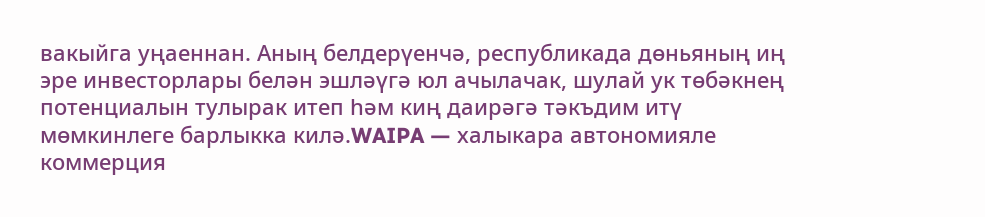вакыйга уңаеннан. Аның белдерүенчә, республикада дөньяның иң эре инвесторлары белән эшләүгә юл ачылачак, шулай ук төбәкнең потенциалын тулырак итеп һәм киң даирәгә тәкъдим итү мөмкинлеге барлыкка килә.WAIPA — халыкара автономияле коммерция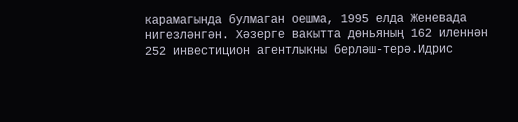карамагында булмаган оешма, 1995 елда Женевада нигезләнгән. Хәзерге вакытта дөньяның 162 иленнән 252 инвестицион агентлыкны берләш-терә.Идрис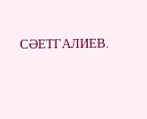СӘЕТГАЛИЕВ.